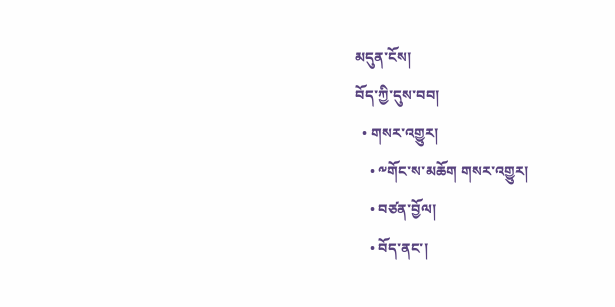མདུན་ངོས།
བོད་ཀྱི་དུས་བབ།
  • གསར་འགྱུར།
    • ༸གོང་ས་མཆོག གསར་འགྱུར།
    • བཙན་བྱོལ།
    • བོད་ནང་།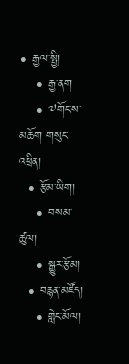• རྒྱལ་སྤྱི།
    • རྒྱ་ནག
    • ༧གོང་ས་མཆོག གསུང་འཕྲིན།
  • རྩོམ་ཡིག།
    • བསམ་ཚུལ།
    • སྒྱུར་རྩོམ།
  • བརྙན་མཛོད།
    • གླེང་མོལ།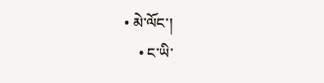• མེ་ལོང་།
    • ང་ཡི་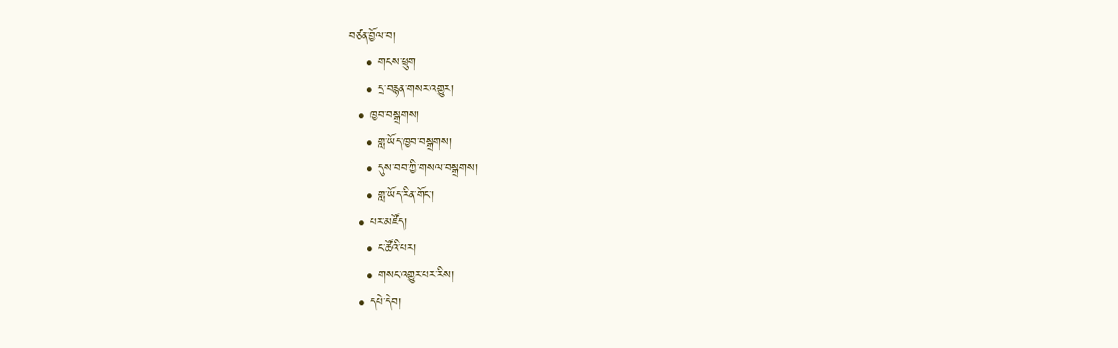བཙན་བྱོལ་བ།
    • གངས་ཕྲུག
    • དྲ་བརྙན་གསར་འགྱུར།
  • ཁྱབ་བསྒྲགས།
    • གླ་ཡོད་ཁྱབ་བསྒྲགས།
    • དུས་བབ་ཀྱི་གསལ་བསྒྲགས།
    • གླ་ཡོད་རིན་གོང་།
  • པར་མཛོད།
    • ང་ཚོའི་པར།
    • གསང་འགྱུར་པར་རིས།
  • དཔེ་དེབ།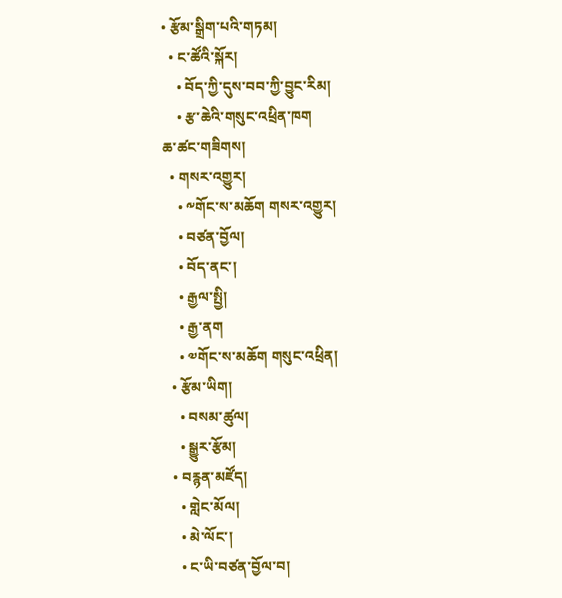• རྩོམ་སྒྲིག་པའི་གཏམ།
  • ང་ཚོའི་སྐོར།
    • བོད་ཀྱི་དུས་བབ་ཀྱི་བྱུང་རིམ།
    • རྩ་ཆེའི་གསུང་འཕྲིན་ཁག
ཆ་ཚང་གཟིགས།
  • གསར་འགྱུར།
    • ༸གོང་ས་མཆོག གསར་འགྱུར།
    • བཙན་བྱོལ།
    • བོད་ནང་།
    • རྒྱལ་སྤྱི།
    • རྒྱ་ནག
    • ༧གོང་ས་མཆོག གསུང་འཕྲིན།
  • རྩོམ་ཡིག།
    • བསམ་ཚུལ།
    • སྒྱུར་རྩོམ།
  • བརྙན་མཛོད།
    • གླེང་མོལ།
    • མེ་ལོང་།
    • ང་ཡི་བཙན་བྱོལ་བ།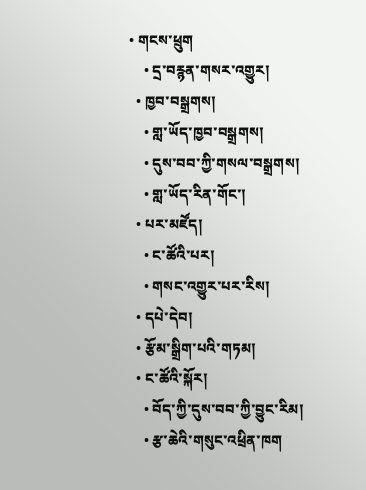• གངས་ཕྲུག
    • དྲ་བརྙན་གསར་འགྱུར།
  • ཁྱབ་བསྒྲགས།
    • གླ་ཡོད་ཁྱབ་བསྒྲགས།
    • དུས་བབ་ཀྱི་གསལ་བསྒྲགས།
    • གླ་ཡོད་རིན་གོང་།
  • པར་མཛོད།
    • ང་ཚོའི་པར།
    • གསང་འགྱུར་པར་རིས།
  • དཔེ་དེབ།
  • རྩོམ་སྒྲིག་པའི་གཏམ།
  • ང་ཚོའི་སྐོར།
    • བོད་ཀྱི་དུས་བབ་ཀྱི་བྱུང་རིམ།
    • རྩ་ཆེའི་གསུང་འཕྲིན་ཁག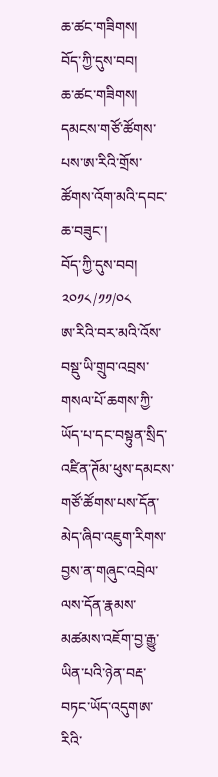ཆ་ཚང་གཟིགས།
བོད་ཀྱི་དུས་བབ།
ཆ་ཚང་གཟིགས།
དམངས་གཙོ་ཚོགས་པས་ཨ་རིའི་གྲོས་ཚོགས་འོག་མའི་དབང་ཆ་བཟུང་།
བོད་ཀྱི་དུས་བབ།
༢༠༡༨/༡༡/༠༨
ཨ་རིའི་བར་མའི་འོས་བསྡུ་ཡི་གྲུབ་འབྲས་གསལ་པོ་ཆགས་ཀྱི་ཡོད་པ་དང་བསྟུན་སྲིད་འཛིན་ཊོམ་ཕུས་དམངས་གཙོ་ཚོགས་པས་དོན་མེད་ཞིབ་འཇུག་རིགས་བྱས་ན་གཞུང་འབྲེལ་ལས་དོན་རྣམས་མཚམས་འཇོག་བྱ་རྒྱུ་ཡིན་པའི་ཉེན་བརྡ་བཏང་ཡོད་འདུགཨ་རིའི་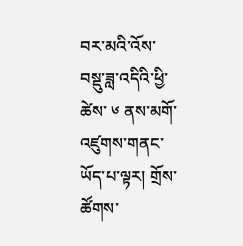བར་མའི་འོས་བསྡུ་ཟླ་འདིའི་ཕྱི་ཚེས་ ༦ ནས་མགོ་འཛུགས་གནང་ཡོད་པ་ལྟར། གྲོས་ཚོགས་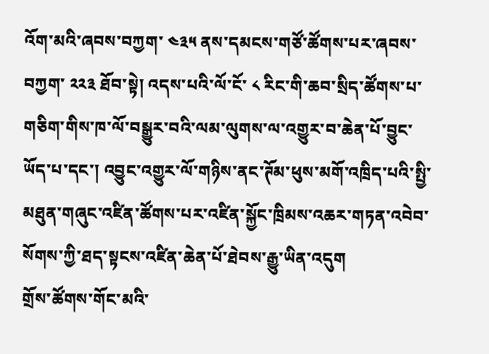འོག་མའི་ཞབས་བཀྱག་ ༤༣༥ ནས་དམངས་གཙོ་ཚོགས་པར་ཞབས་བཀྱག་ ༢༢༣ ཐོབ་སྟེ། འདས་པའི་ལོ་ངོ་ ༨ རིང་གི་ཆབ་སྲིད་ཚོགས་པ་གཅིག་གིས་ཁ་ལོ་བསྒྱུར་བའི་ལམ་ལུགས་ལ་འགྱུར་བ་ཆེན་པོ་བྱུང་ཡོད་པ་དང་། འབྱུང་འགྱུར་ལོ་གཉིས་ནང་ཊོམ་ཕུས་མགོ་འཁྲིད་པའི་སྤྱི་མཐུན་གཞུང་འཛིན་ཚོགས་པར་འཛིན་སྐྱོང་ཁྲིམས་འཆར་གཏན་འབེབ་སོགས་ཀྱི་ཐད་སྟངས་འཛིན་ཆེན་པོ་ཐེབས་རྒྱུ་ཡིན་འདུག
གྲོས་ཚོགས་གོང་མའི་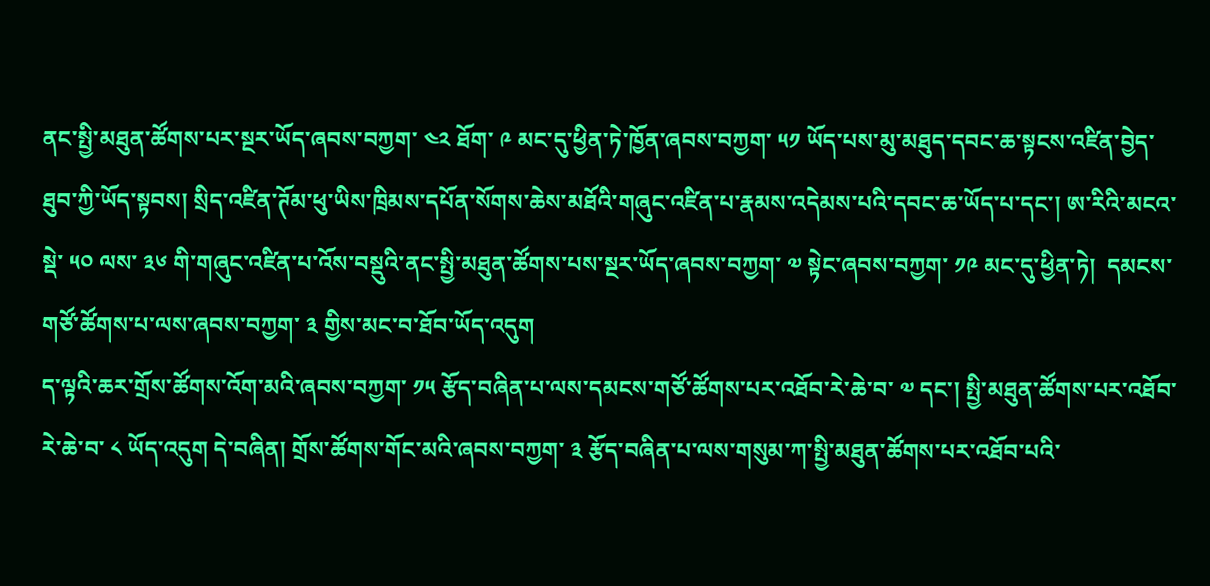ནང་སྤྱི་མཐུན་ཚོགས་པར་སྔར་ཡོད་ཞབས་བཀྱག་ ༤༢ ཐོག་ ༩ མང་དུ་ཕྱིན་ཏེ་ཁྱོན་ཞབས་བཀྱག་ ༥༡ ཡོད་པས་མུ་མཐུད་དབང་ཆ་སྟངས་འཛིན་བྱེད་ཐུབ་ཀྱི་ཡོད་སྟབས། སྲིད་འཛིན་ཊོམ་ཕུ་ཡིས་ཁྲིམས་དཔོན་སོགས་ཆེས་མཐོའི་གཞུང་འཛིན་པ་རྣམས་འདེམས་པའི་དབང་ཆ་ཡོད་པ་དང་། ཨ་རིའི་མངའ་སྡེ་ ༥༠ ལས་ ༣༦ གི་གཞུང་འཛིན་པ་འོས་བསྡུའི་ནང་སྤྱི་མཐུན་ཚོགས་པས་སྔར་ཡོད་ཞབས་བཀྱག་ ༧ སྟེང་ཞབས་བཀྱག་ ༡༩ མང་དུ་ཕྱིན་ཏེ།  དམངས་གཙོ་ཚོགས་པ་ལས་ཞབས་བཀྱག་ ༣ གྱིས་མང་བ་ཐོབ་ཡོད་འདུག
ད་ལྟའི་ཆར་གྲོས་ཚོགས་འོག་མའི་ཞབས་བཀྱག་ ༡༥ རྩོད་བཞིན་པ་ལས་དམངས་གཙོ་ཚོགས་པར་འཐོབ་རེ་ཆེ་བ་ ༧ དང་། སྤྱི་མཐུན་ཚོགས་པར་འཐོབ་རེ་ཆེ་བ་ ༨ ཡོད་འདུག དེ་བཞིན། གྲོས་ཚོགས་གོང་མའི་ཞབས་བཀྱག་ ༣ རྩོད་བཞིན་པ་ལས་གསུམ་ཀ་སྤྱི་མཐུན་ཚོགས་པར་འཐོབ་པའི་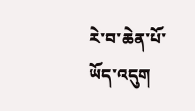རེ་བ་ཆེན་པོ་ཡོད་འདུག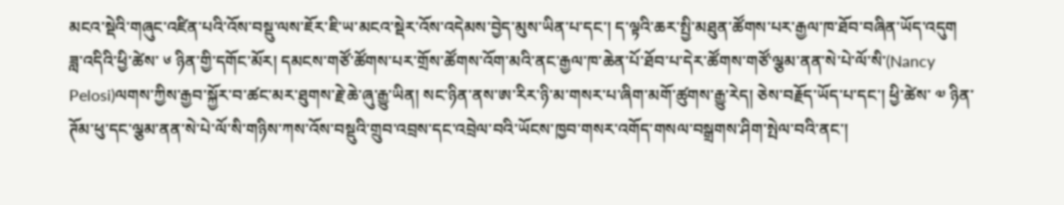མངའ་སྡེའི་གཞུང་འཛིན་པའི་འོས་བསྡུ་ལས་ཇོར་ཇི་ཡ་མངའ་སྡེར་འོས་འདེམས་བྱེད་མུས་ཡིན་པ་དང་། ད་ལྟའི་ཆར་སྤྱི་མཐུན་ཚོགས་པར་རྒྱལ་ཁ་ཐོབ་བཞིན་ཡོད་འདུག
ཟླ་འདིའི་ཕྱི་ཚེས་ ༦ ཉིན་གྱི་དགོང་མོར། དམངས་གཙོ་ཚོགས་པར་གྲོས་ཚོགས་འོག་མའི་ནང་རྒྱལ་ཁ་ཆེན་པོ་ཐོབ་པ་དེར་ཚོགས་གཙོ་ལྕམ་ནན་སེ་པེ་ལོ་སི་(Nancy Pelosi)ལགས་ཀྱིས་རྒྱབ་སྐྱོར་བ་ཚང་མར་ཐུགས་རྗེ་ཆེ་ཞུ་རྒྱུ་ཡིན། སང་ཉིན་ནས་ཨ་རིར་ཉི་མ་གསར་པ་ཞིག་མགོ་ཚུགས་རྒྱུ་རེད། ཅེས་བརྗོད་ཡོད་པ་དང་། ཕྱི་ཚེས་ ༧ ཉིན་ཊོམ་ཕུ་དང་ལྕམ་ནན་སེ་པེ་ལོ་སི་གཉིས་ཀས་འོས་བསྡུའི་གྲུབ་འབྲས་དང་འབྲེལ་བའི་ཡོངས་ཁྱབ་གསར་འགོད་གསལ་བསྒྲགས་ཤིག་སྤེལ་བའི་ནང་།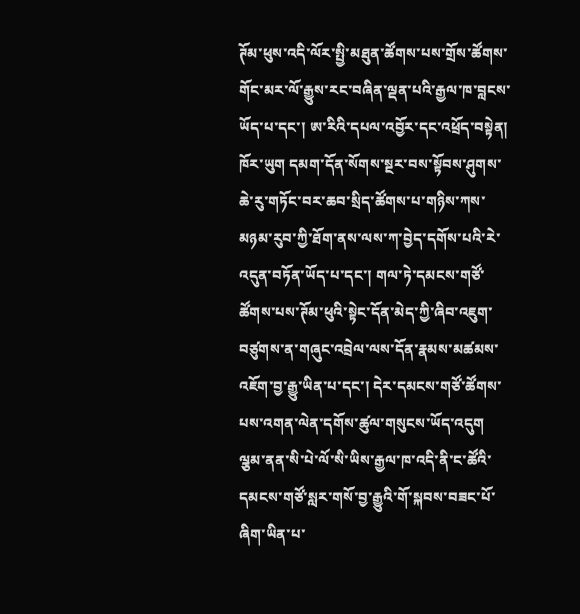ཊོམ་ཕུས་འདི་ལོར་སྤྱི་མཐུན་ཚོགས་པས་གྲོས་ཚོགས་གོང་མར་ལོ་རྒྱུས་རང་བཞིན་ལྡན་པའི་རྒྱལ་ཁ་བླངས་ཡོད་པ་དང་། ཨ་རིའི་དཔལ་འབྱོར་དང་འཕྲོད་བསྟེན། ཁོར་ཡུག དམག་དོན་སོགས་སྔར་བས་སྟོབས་ཤུགས་ཆེ་རུ་གཏོང་བར་ཆབ་སྲིད་ཚོགས་པ་གཉིས་ཀས་མཉམ་རུབ་ཀྱི་ཐོག་ནས་ལས་ཀ་བྱེད་དགོས་པའི་རེ་འདུན་བཏོན་ཡོད་པ་དང་། གལ་ཏེ་དམངས་གཙོ་ཚོགས་པས་ཊོམ་ཕུའི་སྟེང་དོན་མེད་ཀྱི་ཞིབ་འཇུག་བཙུགས་ན་གཞུང་འབྲེལ་ལས་དོན་རྣམས་མཚམས་འཇོག་བྱ་རྒྱུ་ཡིན་པ་དང་། དེར་དམངས་གཙོ་ཚོགས་པས་འགན་ལེན་དགོས་ཚུལ་གསུངས་ཡོད་འདུག
ལྕམ་ནན་སི་པེ་ལོ་སི་ཡིས་རྒྱལ་ཁ་འདི་ནི་ང་ཚོའི་དམངས་གཙོ་སླར་གསོ་བྱ་རྒྱུའི་གོ་སྐབས་བཟང་པོ་ཞིག་ཡིན་པ་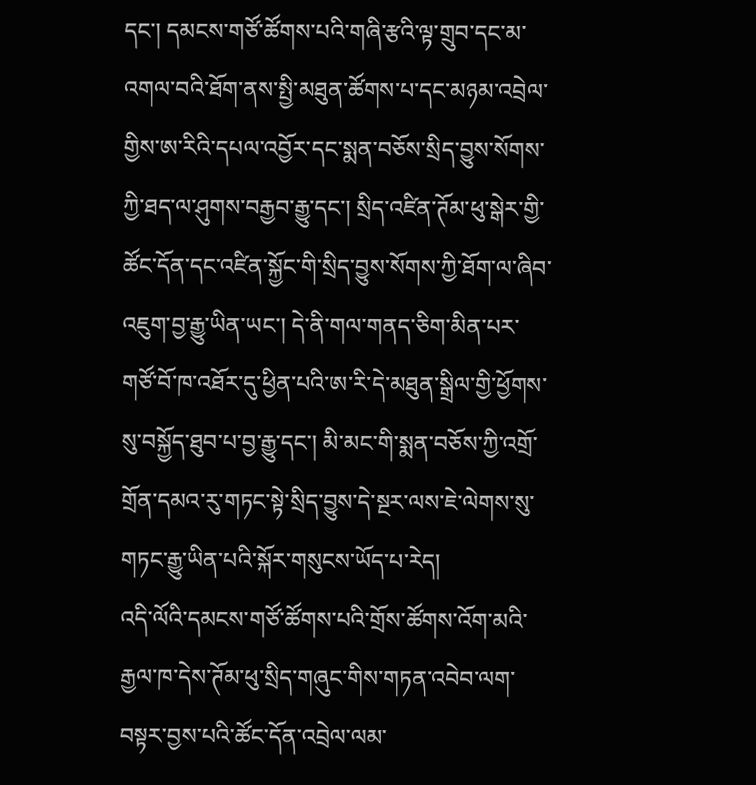དང་། དམངས་གཙོ་ཚོགས་པའི་གཞི་རྩའི་ལྟ་གྲུབ་དང་མ་འགལ་བའི་ཐོག་ནས་སྤྱི་མཐུན་ཚོགས་པ་དང་མཉམ་འབྲེལ་གྱིས་ཨ་རིའི་དཔལ་འབྱོར་དང་སྨན་བཅོས་སྲིད་བྱུས་སོགས་ཀྱི་ཐད་ལ་ཤུགས་བརྒྱབ་རྒྱུ་དང་། སྲིད་འཛིན་ཊོམ་ཕུ་སྒེར་གྱི་ཚོང་དོན་དང་འཛིན་སྐྱོང་གི་སྲིད་བྱུས་སོགས་ཀྱི་ཐོག་ལ་ཞིབ་འཇུག་བྱ་རྒྱུ་ཡིན་ཡང་། དེ་ནི་གལ་གནད་ཅིག་མིན་པར་གཙོ་བོ་ཁ་འཐོར་དུ་ཕྱིན་པའི་ཨ་རི་དེ་མཐུན་སྒྲིལ་གྱི་ཕྱོགས་སུ་བསྐྱོད་ཐུབ་པ་བྱ་རྒྱུ་དང་། མི་མང་གི་སྨན་བཅོས་ཀྱི་འགྲོ་གྲོན་དམའ་རུ་གཏང་སྟེ་སྲིད་བྱུས་དེ་སྔར་ལས་ཇེ་ལེགས་སུ་གཏང་རྒྱུ་ཡིན་པའི་སྐོར་གསུངས་ཡོད་པ་རེད།
འདི་ལོའི་དམངས་གཙོ་ཚོགས་པའི་གྲོས་ཚོགས་འོག་མའི་རྒྱལ་ཁ་དེས་ཊོམ་ཕུ་སྲིད་གཞུང་གིས་གཏན་འབེབ་ལག་བསྟར་བྱས་པའི་ཚོང་དོན་འབྲེལ་ལམ་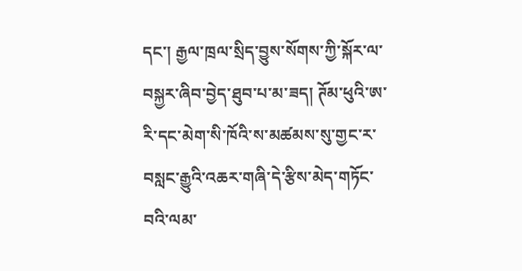དང་། རྒྱལ་ཁྲལ་སྲིད་བྱུས་སོགས་ཀྱི་སྐོར་ལ་བསྐྱར་ཞིབ་བྱེད་ཐུབ་པ་མ་ཟད། ཊོམ་ཕུའི་ཨ་རི་དང་མེག་སི་ཁོའི་ས་མཚམས་སུ་གྱང་ར་བསླང་རྒྱུའི་འཆར་གཞི་དེ་རྩིས་མེད་གཏོང་བའི་ལམ་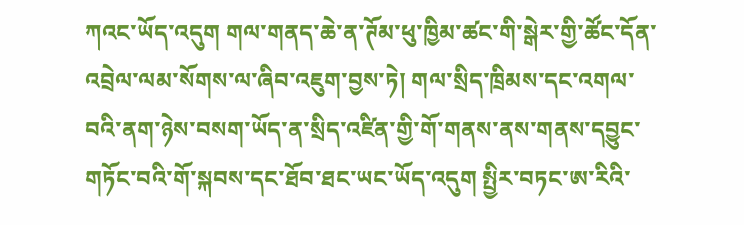ཀའང་ཡོད་འདུག གལ་གནད་ཆེ་ན་ཊོམ་ཕུ་ཁྱིམ་ཚང་གི་སྒེར་གྱི་ཚོང་དོན་འབྲེལ་ལམ་སོགས་ལ་ཞིབ་འཇུག་བྱས་ཏེ། གལ་སྲིད་ཁྲིམས་དང་འགལ་བའི་ནག་ཉེས་བསག་ཡོད་ན་སྲིད་འཛིན་གྱི་གོ་གནས་ནས་གནས་དབྱུང་གཏོང་བའི་གོ་སྐབས་དང་ཐོབ་ཐང་ཡང་ཡོད་འདུག སྤྱིར་བཏང་ཨ་རིའི་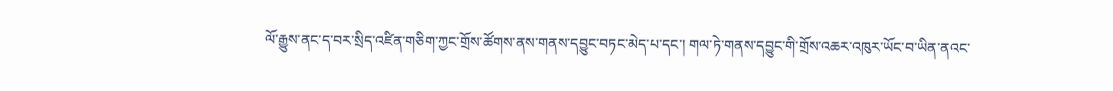ལོ་རྒྱུས་ནང་ད་བར་སྲིད་འཛིན་གཅིག་ཀྱང་གྲོས་ཚོགས་ནས་གནས་དབྱུང་བཏང་མེད་པ་དང་། གལ་ཏེ་གནས་དབྱུང་གི་གྲོས་འཆར་འཁུར་ཡོང་བ་ཡིན་ནའང་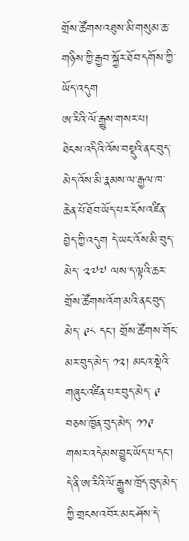གྲོས་ཚོགས་འཐུས་མི་གསུམ་ཆ་གཉིས་ཀྱི་རྒྱབ་སྐྱོར་ཐོབ་དགོས་ཀྱི་ཡོད་འདུག
ཨ་རིའི་ལོ་རྒྱུས་གསར་པ།
ཐེངས་འདིའི་འོས་བསྡུའི་ནང་བུད་མེད་འོས་མི་རྣམས་ལ་རྒྱལ་ཁ་ཆེན་པོ་ཐོབ་ཡོད་པར་ངོས་འཛིན་བྱེད་ཀྱི་འདུག དེ་ཡང་འོས་མི་བུད་མེད་ ༢༧༧ ལས་ད་ལྟའི་ཆར་གྲོས་ཚོགས་འོག་མའི་ནང་བུད་མེད་ ༩༨ དང་། གྲོས་ཚོགས་གོང་མར་བུད་མེད་ ༡༢། མངའ་སྡེའི་གཞུང་འཛིན་པར་བུད་མེད་ ༩ བཅས་ཁྱོན་བུད་མེད་ ༡༡༩  གསར་འདེམས་བྱུང་ཡོད་པ་དང་། དེ་ནི་ཨ་རིའི་ལོ་རྒྱུས་ཁྲོད་བུད་མེད་ཀྱི་གྲངས་འབོར་མང་ཤོས་དེ་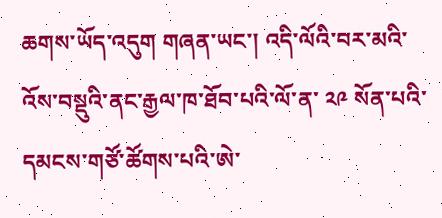ཆགས་ཡོད་འདུག གཞན་ཡང་། འདི་ལོའི་བར་མའི་འོས་བསྡུའི་ནང་རྒྱལ་ཁ་ཐོབ་པའི་ལོ་ན་ ༢༩ སོན་པའི་དམངས་གཙོ་ཚོགས་པའི་ཨེ་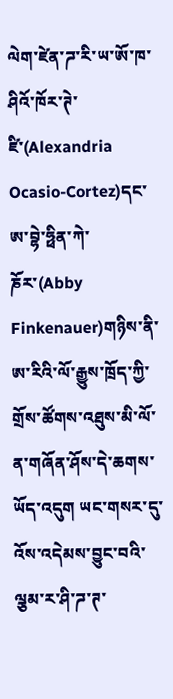ལེག་ཛེན་ཌ་རི་ཡ་ཨོ་ཁ་ཤིའོ་ཁོར་ཊེ་ཛི་(Alexandria Ocasio-Cortez)དང་ཨ་བྷེ་ཧྥིན་ཀེ་ཎོར་(Abby Finkenauer)གཉིས་ནི་ཨ་རིའི་ལོ་རྒྱུས་ཁྲོད་ཀྱི་གྲོས་ཚོགས་འཐུས་མི་ལོ་ན་གཞོན་ཤོས་དེ་ཆགས་ཡོད་འདུག ཡང་གསར་དུ་འོས་འདེམས་བྱུང་བའི་ལྕམ་ར་ཤི་ཌ་ཊ་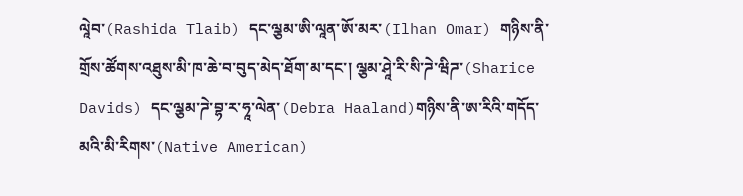ལཱེབ་(Rashida Tlaib) དང་ལྕམ་ཨི་ལཱན་ཨོ་མར་(Ilhan Omar) གཉིས་ནི་གྲོས་ཚོགས་འཐུས་མི་ཁ་ཆེ་བ་བུད་མེད་ཐོག་མ་དང་། ལྕམ་ཤཱེ་རི་སི་ཌེ་ཝིཌ་(Sharice Davids) དང་ལྕམ་ཌེ་བྷ་ར་ཧཱ་ལེན་(Debra Haaland)གཉིས་ནི་ཨ་རིའི་གདོད་མའི་མི་རིགས་(Native American)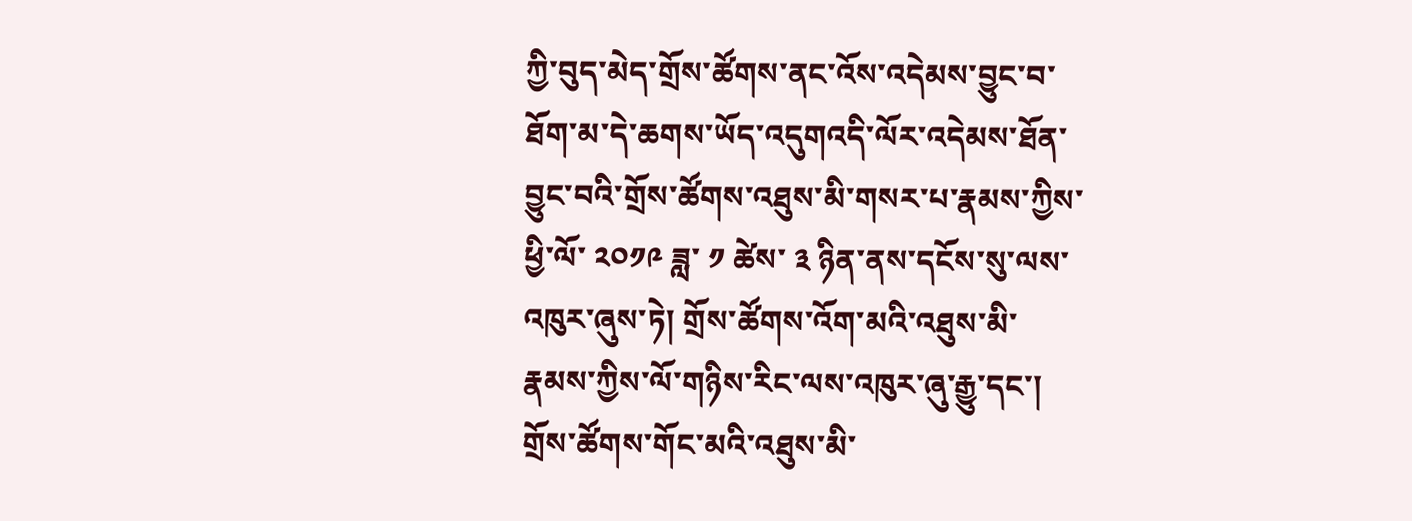ཀྱི་བུད་མེད་གྲོས་ཚོགས་ནང་འོས་འདེམས་བྱུང་བ་ཐོག་མ་དེ་ཆགས་ཡོད་འདུགའདི་ལོར་འདེམས་ཐོན་བྱུང་བའི་གྲོས་ཚོགས་འཐུས་མི་གསར་པ་རྣམས་ཀྱིས་ཕྱི་ལོ་ ༢༠༡༩ ཟླ་ ༡ ཚེས་ ༣ ཉིན་ནས་དངོས་སུ་ལས་འཁུར་ཞུས་ཏེ། གྲོས་ཚོགས་འོག་མའི་འཐུས་མི་རྣམས་ཀྱིས་ལོ་གཉིས་རིང་ལས་འཁུར་ཞུ་རྒྱུ་དང་། གྲོས་ཚོགས་གོང་མའི་འཐུས་མི་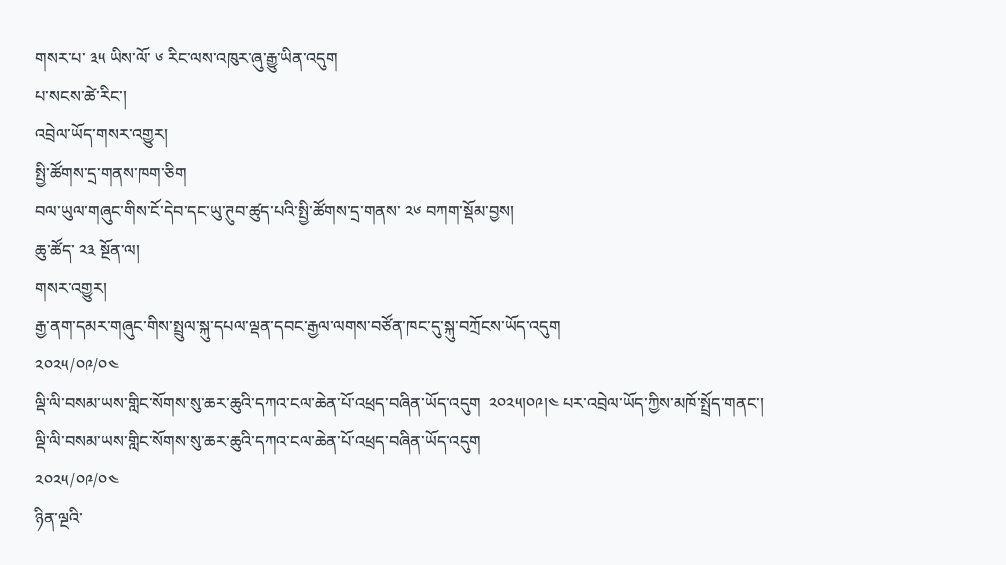གསར་པ་ ༣༥ ཡིས་ལོ་ ༦ རིང་ལས་འཁུར་ཞུ་རྒྱུ་ཡིན་འདུག
པ་སངས་ཚེ་རིང་།
འབྲེལ་ཡོད་གསར་འགྱུར།
སྤྱི་ཚོགས་དྲ་གནས་ཁག་ཅིག
བལ་ཡུལ་གཞུང་གིས་ངོ་དེབ་དང་ཡུ་ཊུབ་ཚུད་པའི་སྤྱི་ཚོགས་དྲ་གནས་ ༢༦ བཀག་སྡོམ་བྱས།
ཆུ་ཚོད་ ༢༣ སྔོན་ལ།
གསར་འགྱུར།
རྒྱ་ནག་དམར་གཞུང་གིས་སྤྲུལ་སྐུ་དཔལ་ལྡན་དབང་རྒྱལ་ལགས་བཙོན་ཁང་དུ་སྐུ་བཀྲོངས་ཡོད་འདུག
༢༠༢༥/༠༩/༠༤
ལྡི་ལི་བསམ་ཡས་གླིང་སོགས་སུ་ཆར་ཆུའི་དཀའ་ངལ་ཆེན་པོ་འཕྲད་བཞིན་ཡོད་འདུག  ༢༠༢༥།༠༩།༤ པར་འབྲེལ་ཡོད་ཀྱིས་མཁོ་སྤྲོད་གནང་།
ལྡི་ལི་བསམ་ཡས་གླིང་སོགས་སུ་ཆར་ཆུའི་དཀའ་ངལ་ཆེན་པོ་འཕྲད་བཞིན་ཡོད་འདུག
༢༠༢༥/༠༩/༠༤
ཉིན་ལྔའི་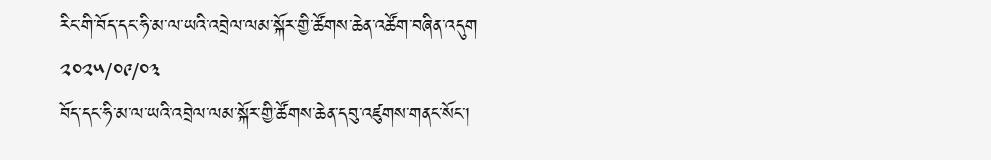རིང་གི་བོད་དང་ཧི་མ་ལ་ཡའི་འབྲེལ་ལམ་སྐོར་གྱི་ཚོགས་ཆེན་འཚོག་བཞིན་འདུག
༢༠༢༥/༠༩/༠༣
བོད་དང་ཧི་མ་ལ་ཡའི་འབྲེལ་ལམ་སྐོར་གྱི་ཚོགས་ཆེན་དབུ་འཛུགས་གནང་སོང་།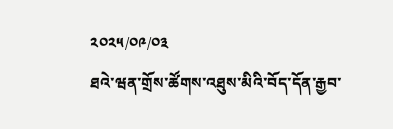༢༠༢༥/༠༩/༠༣
ཐའེ་ཝན་གྲོས་ཚོགས་འཐུས་མིའི་བོད་དོན་རྒྱབ་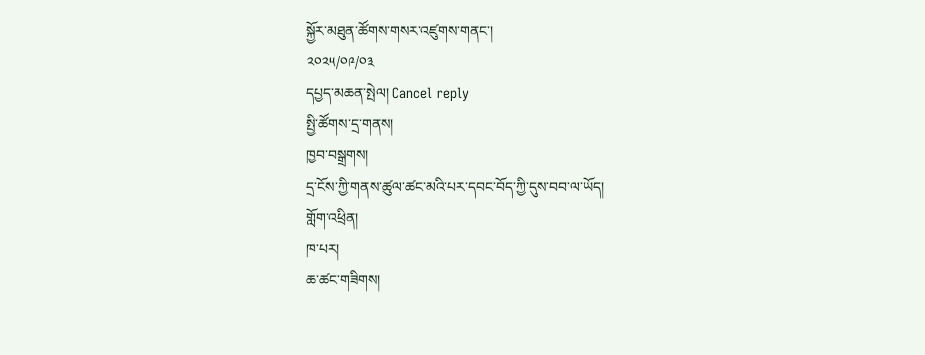སྐྱོར་མཐུན་ཚོགས་གསར་འཛུགས་གནང་།
༢༠༢༥/༠༩/༠༣
དཔྱད་མཆན་སྤེལ། Cancel reply
སྤྱི་ཚོགས་དྲ་གནས།
ཁྱབ་བསྒྲགས།
དྲ་ངོས་ཀྱི་གནས་ཚུལ་ཚང་མའི་པར་དབང་བོད་ཀྱི་དུས་བབ་ལ་ཡོད།
གློག་འཕྲིན།
ཁ་པར།
ཆ་ཚང་གཟིགས།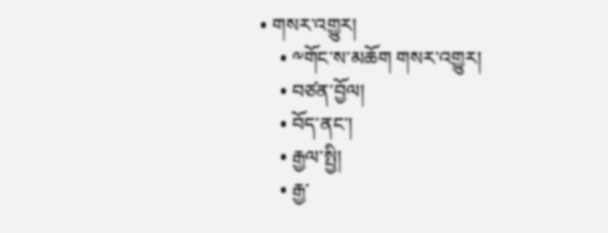• གསར་འགྱུར།
    • ༸གོང་ས་མཆོག གསར་འགྱུར།
    • བཙན་བྱོལ།
    • བོད་ནང་།
    • རྒྱལ་སྤྱི།
    • རྒྱ་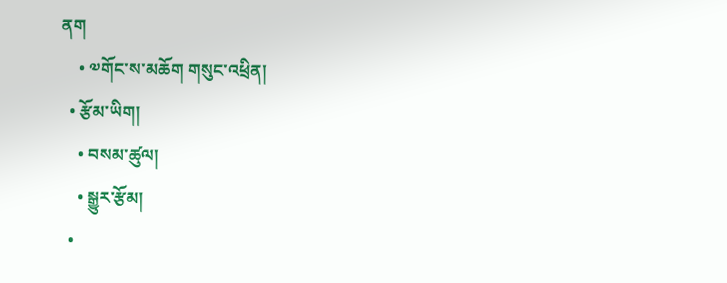ནག
    • ༧གོང་ས་མཆོག གསུང་འཕྲིན།
  • རྩོམ་ཡིག།
    • བསམ་ཚུལ།
    • སྒྱུར་རྩོམ།
  •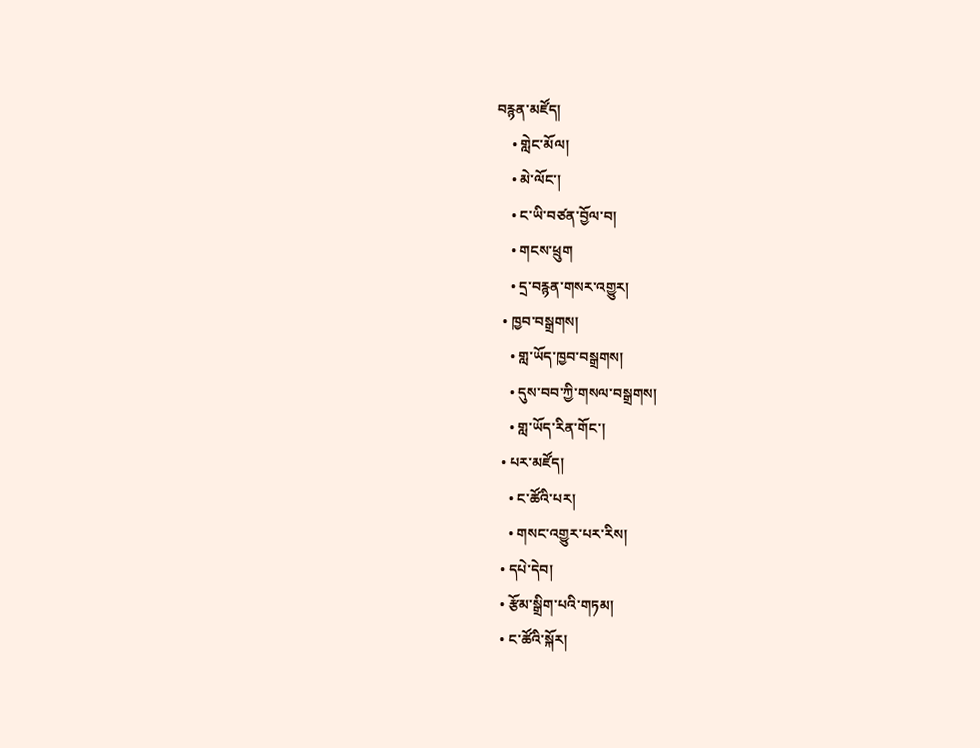བརྙན་མཛོད།
    • གླེང་མོལ།
    • མེ་ལོང་།
    • ང་ཡི་བཙན་བྱོལ་བ།
    • གངས་ཕྲུག
    • དྲ་བརྙན་གསར་འགྱུར།
  • ཁྱབ་བསྒྲགས།
    • གླ་ཡོད་ཁྱབ་བསྒྲགས།
    • དུས་བབ་ཀྱི་གསལ་བསྒྲགས།
    • གླ་ཡོད་རིན་གོང་།
  • པར་མཛོད།
    • ང་ཚོའི་པར།
    • གསང་འགྱུར་པར་རིས།
  • དཔེ་དེབ།
  • རྩོམ་སྒྲིག་པའི་གཏམ།
  • ང་ཚོའི་སྐོར།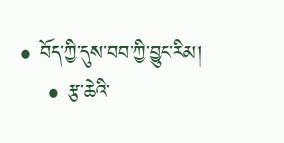• བོད་ཀྱི་དུས་བབ་ཀྱི་བྱུང་རིམ།
    • རྩ་ཆེའི་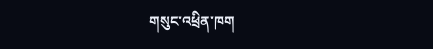གསུང་འཕྲིན་ཁག